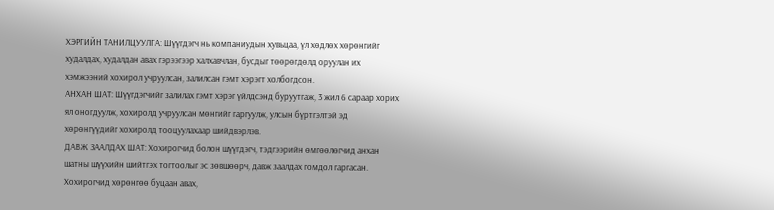ХЭРГИЙН ТАНИЛЦУУЛГА: Шүүгдэгч нь компаниудын хувьцаа, үл хөдлөх хөрөнгийг худалдах, худалдан авах гэрээгээр халхавчлан, бусдыг төөрөгдөлд оруулан их хэмжээний хохирол учруулсан, залилсан гэмт хэрэгт холбогдсон.
АНХАН ШАТ: Шүүгдэгчийг залилах гэмт хэрэг үйлдсэнд буруутгаж, 3 жил 6 сараар хорих ял оногдуулж, хохиролд учруулсан мөнгийг гаргуулж, улсын бүртгэлтэй эд хөрөнгүүдийг хохиролд тооцуулахаар шийдвэрлэв.
ДАВЖ ЗААЛДАХ ШАТ: Хохирогчид болон шүүгдэгч, тэдгээрийн өмгөөлөгчид анхан шатны шүүхийн шийтгэх тогтоолыг эс зөвшөөрч, давж заалдах гомдол гаргасан. Хохирогчид хөрөнгөө буцаан авах,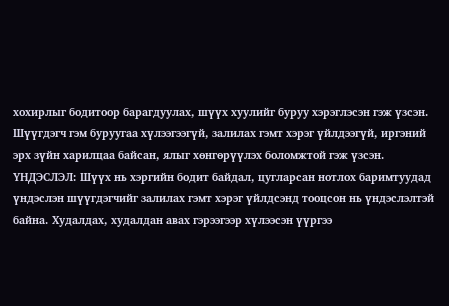хохирлыг бодитоор барагдуулах, шүүх хуулийг буруу хэрэглэсэн гэж үзсэн. Шүүгдэгч гэм буруугаа хүлээгээгүй, залилах гэмт хэрэг үйлдээгүй, иргэний эрх зүйн харилцаа байсан, ялыг хөнгөрүүлэх боломжтой гэж үзсэн.
ҮНДЭСЛЭЛ: Шүүх нь хэргийн бодит байдал, цугларсан нотлох баримтуудад үндэслэн шүүгдэгчийг залилах гэмт хэрэг үйлдсэнд тооцсон нь үндэслэлтэй байна. Худалдах, худалдан авах гэрээгээр хүлээсэн үүргээ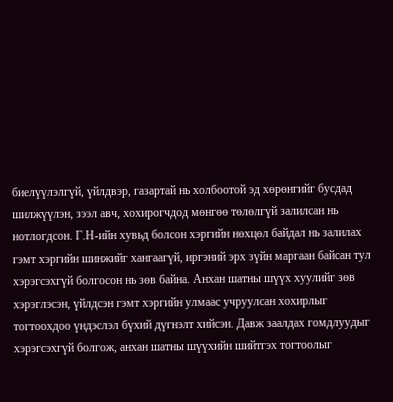биелүүлэлгүй, үйлдвэр, газартай нь холбоотой эд хөрөнгийг бусдад шилжүүлэн, зээл авч, хохирогчдод мөнгөө төлөлгүй залилсан нь нотлогдсон. Г.Н-ийн хувьд болсон хэргийн нөхцөл байдал нь залилах гэмт хэргийн шинжийг хангаагүй, иргэний эрх зүйн маргаан байсан тул хэрэгсэхгүй болгосон нь зөв байна. Анхан шатны шүүх хуулийг зөв хэрэглэсэн, үйлдсэн гэмт хэргийн улмаас учруулсан хохирлыг тогтоохдоо үндэслэл бүхий дүгнэлт хийсэн. Давж заалдах гомдлуудыг хэрэгсэхгүй болгож, анхан шатны шүүхийн шийтгэх тогтоолыг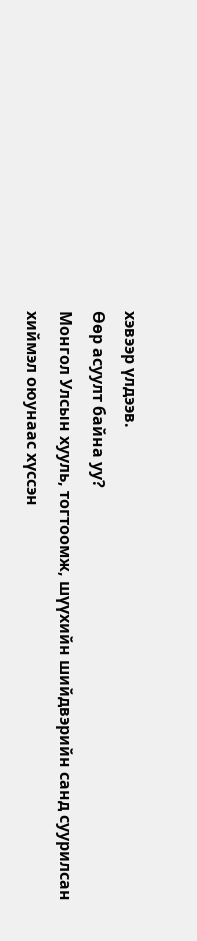хэвээр үлдээв.
Өөр асуулт байна уу?
Монгол Улсын хууль, тогтоомж, шүүхийн шийдвэрийн санд суурилсан хиймэл оюунаас хүссэн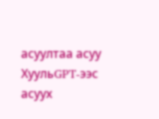асуултаа асуу
ХуульGPT-ээс асуух